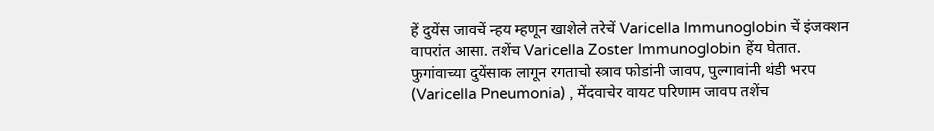हें दुयेंस जावचें न्हय म्हणून खाशेले तरेचें Varicella Immunoglobin चें इंजक्शन वापरांत आसा. तशेंच Varicella Zoster Immunoglobin हेंय घेतात.
फुगांवाच्या दुयेंसाक लागून रगताचो स्त्राव फोडांनी जावप, पुल्गावांनी थंडी भरप (Varicella Pneumonia) , मेंदवाचेर वायट परिणाम जावप तशेंच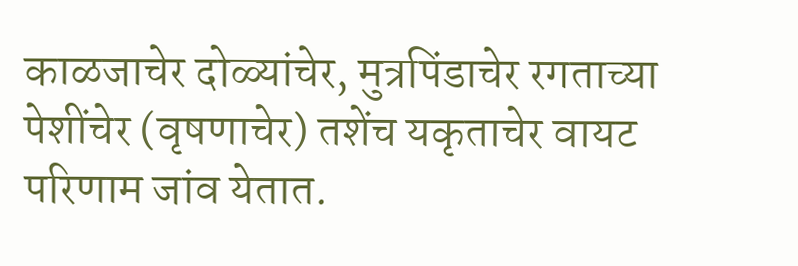काळजाचेर दोळ्यांचेर, मुत्रपिंडाचेर रगताच्या पेशींचेर (वृषणाचेर) तशेंच यकृताचेर वायट परिणाम जांव येतात.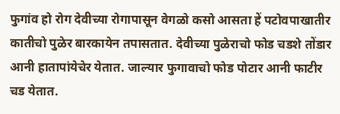फुगांव हो रोग देवीच्या रोगापासून वेगळो कसो आसता हें पटोवपाखातीर कातीचो पुळेर बारकायेन तपासतात. देवीच्या पुळेराचो फोड चडशे तोंडार आनी हातापांयेचेर येतात. जाल्यार फुगावाचो फोड पोटार आनी फाटीर चड येतात.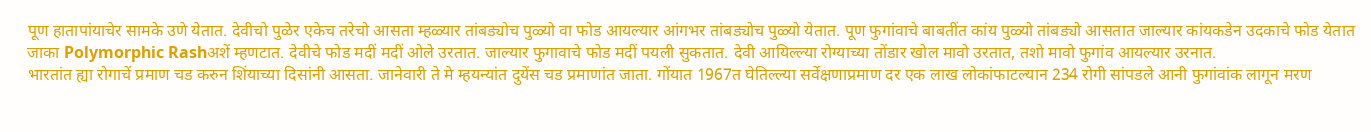पूण हातापांयाचेर सामके उणे येतात. देवीचो पुळेर एकेच तरेचो आसता म्हळ्यार तांबड्योच पुळ्यो वा फोड आयल्यार आंगभर तांबड्योच पुळ्यो येतात. पूण फुगांवाचे बाबतींत कांय पुळ्यो तांबड्यो आसतात जाल्यार कांयकडेन उदकाचे फोड येतात जाका Polymorphic Rashअशें म्हणटात. देवीचे फोड मदीं मदीं ओले उरतात. जाल्यार फुगावाचे फोड मदीं पयली सुकतात. देवी आयिल्ल्या रोग्याच्या तोंडार खोल मावो उरतात, तशो मावो फुगांव आयल्यार उरनात.
भारतांत ह्या रोगाचें प्रमाण चड करुन शिंयाच्या दिसांनी आसता. जानेवारी ते मे म्हयन्यांत दुयेंस चड प्रमाणांत जाता. गोंयात 1967त घेतिल्ल्या सर्वेक्षणाप्रमाण दर एक लाख लोकांफाटल्यान 234 रोगी सांपडले आनी फुगांवांक लागून मरण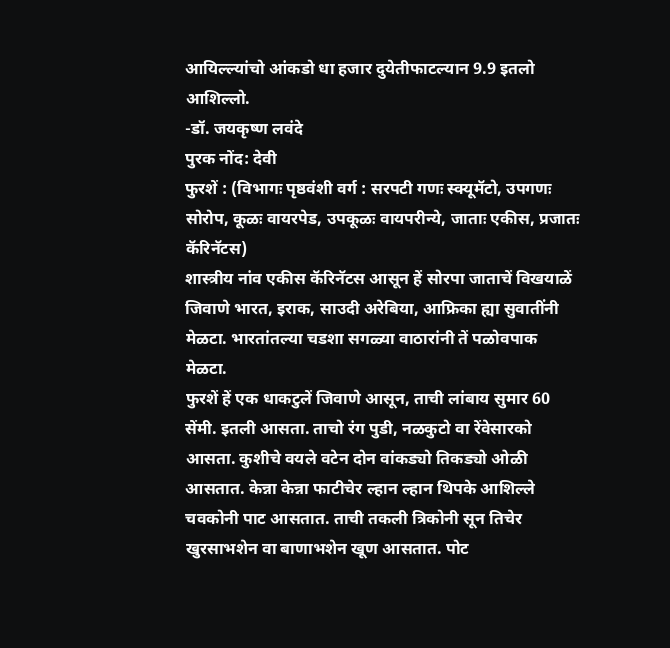आयिल्ल्यांचो आंकडो धा हजार दुयेतीफाटल्यान 9.9 इतलो आशिल्लो.
-डॉ. जयकृष्ण लवंदे
पुरक नोंद: देवी
फुरशें : (विभागः पृष्ठवंशी वर्ग : सरपटी गणः स्क्यूमॅटो, उपगणः सोरोप, कूळः वायरपेड, उपकूळः वायपरीन्ये, जाताः एकीस, प्रजातः कॅरिनॅटस)
शास्त्रीय नांव एकीस कॅरिनॅटस आसून हें सोरपा जाताचें विखयाळें जिवाणे भारत, इराक, साउदी अरेबिया, आफ्रिका ह्या सुवातींनी मेळटा. भारतांतल्या चडशा सगळ्या वाठारांनी तें पळोवपाक मेळटा.
फुरशें हें एक धाकटुलें जिवाणे आसून, ताची लांबाय सुमार 60 सेंमी. इतली आसता. ताचो रंग पुडी, नळकुटो वा रेंवेसारको आसता. कुशीचे वयले वटेन दोन वांकड्यो तिकड्यो ओळी आसतात. केन्ना केन्ना फाटीचेर ल्हान ल्हान थिपके आशिल्ले चवकोनी पाट आसतात. ताची तकली त्रिकोनी सून तिचेर खुरसाभशेन वा बाणाभशेन खूण आसतात. पोट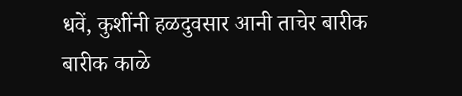धवें, कुशींनी हळदुवसार आनी ताचेर बारीक बारीक काळे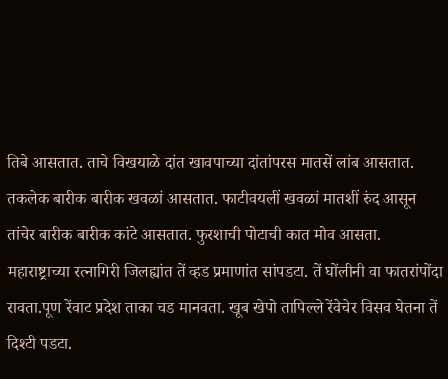तिबे आसतात. ताचे विखयाळे दांत खावपाच्या दांतांपरस मातसें लांब आसतात. तकलेक बारीक बारीक खवळां आसतात. फाटीवयलीं खवळां मातशीं रुंद आसून तांचेर बारीक बारीक कांटे आसतात. फुरशाची पोटाची कात मोव आसता.
महाराष्ट्राच्या रत्नागिरी जिलह्यांत तें व्हड प्रमाणांत सांपडटा. तें घोंलीनी वा फातरांपोंदा रावता.पूण रेंवाट प्रदेश ताका चड मानवता. खूब खेपो तापिल्ले रेंवेचेर विसव घेतना तें दिश्टी पडटा.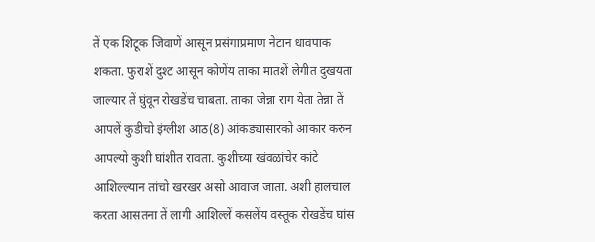तें एक शिटूक जिवाणें आसून प्रसंगाप्रमाण नेटान धावपाक शकता. फुराशें दुश्ट आसून कोणेंय ताका मातशें लेगीत दुखयता जाल्यार तें घुंवून रोखडेंच चाबता. ताका जेन्ना राग येता तेन्ना तें आपलें कुडीचो इंग्लीश आठ(8) आंकड्यासारको आकार करुन आपल्यो कुशी घांशीत रावता. कुशीच्या खंवळांचेर कांटे आशिल्ल्यान तांचो खरखर असो आवाज जाता. अशी हालचाल करता आसतना तें लागी आशिल्लें कसलेंय वस्तूक रोखडेंच घांस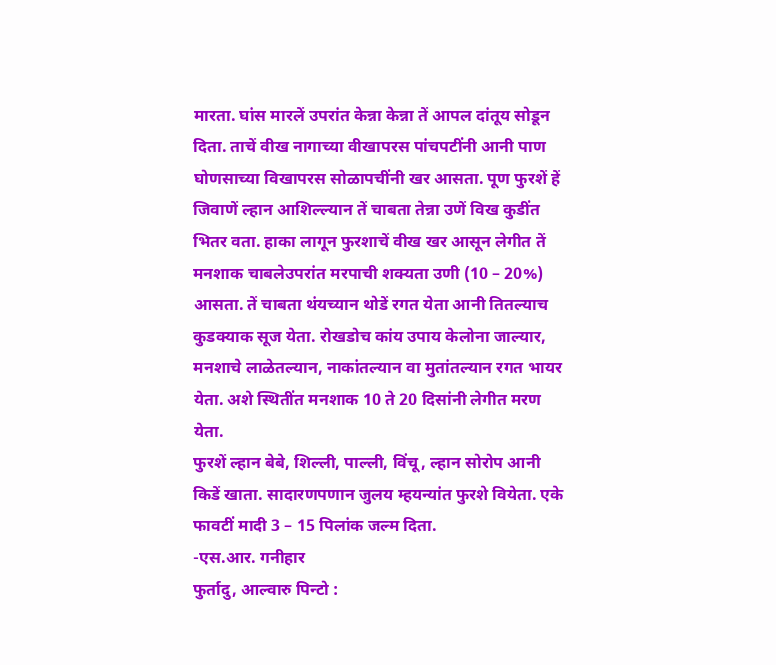मारता. घांस मारलें उपरांत केन्ना केन्ना तें आपल दांतूय सोडून दिता. ताचें वीख नागाच्या वीखापरस पांचपटींनी आनी पाण घोणसाच्या विखापरस सोळापचींनी खर आसता. पूण फुरशें हें जिवाणें ल्हान आशिल्ल्यान तें चाबता तेन्ना उणें विख कुडींत भितर वता. हाका लागून फुरशाचें वीख खर आसून लेगीत तें मनशाक चाबलेउपरांत मरपाची शक्यता उणी (10 – 20%) आसता. तें चाबता थंयच्यान थोडें रगत येता आनी तितल्याच कुडक्याक सूज येता. रोखडोच कांय उपाय केलोना जाल्यार, मनशाचे लाळेतल्यान, नाकांतल्यान वा मुतांतल्यान रगत भायर येता. अशे स्थितींत मनशाक 10 ते 20 दिसांनी लेगीत मरण येता.
फुरशें ल्हान बेबे, शिल्ली, पाल्ली, विंचू, ल्हान सोरोप आनी किडें खाता. सादारणपणान जुलय म्हयन्यांत फुरशे वियेता. एके फावटीं मादी 3 – 15 पिलांक जल्म दिता.
-एस.आर. गनीहार
फुर्तादु, आल्वारु पिन्टो :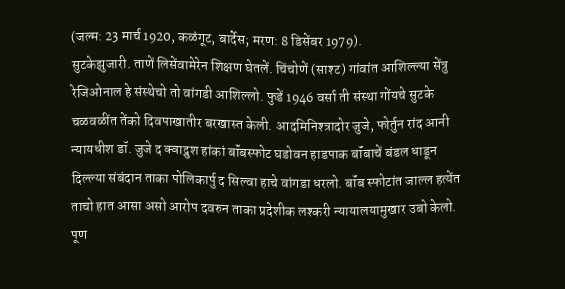(जल्म: 23 मार्च 1920, कळंगूट, बार्देस; मरण: 8 डिसेंबर 1979).
सुटकेझुजारी. ताणें लिसेंवामेरेन शिक्षण घेतलें. चिंचोणें (साश्ट) गांवांत आशिल्ल्या सेंत्रु रेजिओनाल हे संस्थेचो तो वांगडी आशिल्लो. फुडें 1946 वर्सा ती संस्था गोंयचे सुटके चळवळींत तेंको दिवपाखातीर बरखास्त केली. आदमिनिश्त्रादोर जुजे, फोर्तुन रांद आनी न्यायधीश डॉ. जुजे द क्वाद्रुश हांकां बॉंबस्फोट घडोवन हाडपाक बॉंबाचें बंडल धाडून दिल्ल्या संबंदान ताका पोलिकार्पु द सिल्वा हाचे वांगडा धरलो. बॉंब स्फोटांत जाल्ल हत्येंत ताचो हात आसा असो आरोप दवरुन ताका प्रदेशीक लश्करी न्यायालयामुखार उबो केलो. पूण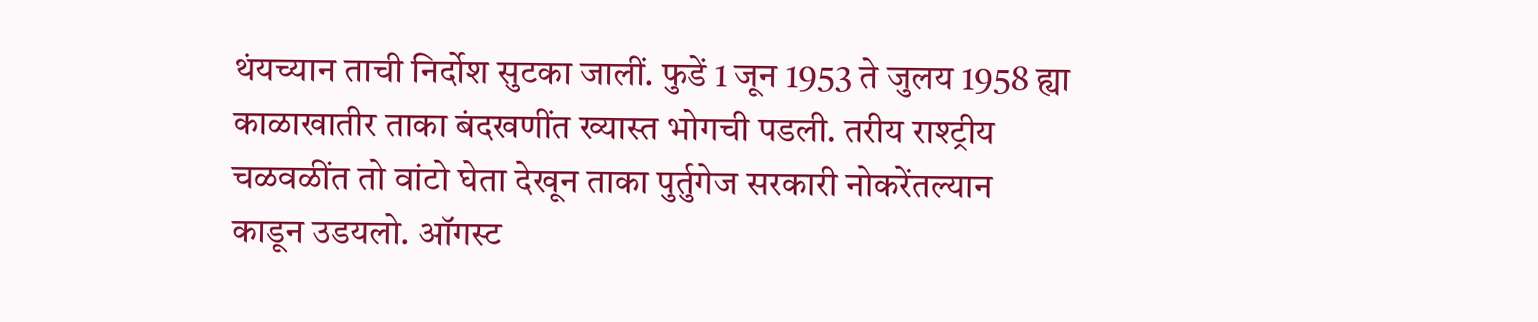थंयच्यान ताची निर्दोश सुटका जालीं. फुडें 1 जून 1953 ते जुलय 1958 ह्या काळाखातीर ताका बंदखणींत ख्यास्त भोगची पडली. तरीय राश्ट्रीय चळवळींत तो वांटो घेता देखून ताका पुर्तुगेज सरकारी नोकरेंतल्यान काडून उडयलो. ऑगस्ट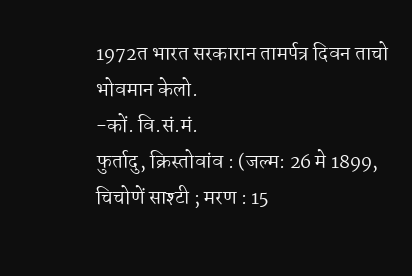1972त भारत सरकारान तामर्पत्र दिवन ताचो भोवमान केलो.
-कों. वि.सं.मं.
फुर्तादु, क्रिस्तोवांव : (जल्म: 26 मे 1899, चिचोणें साश्टी ; मरण : 15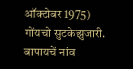ऑक्टोबर 1975)
गोंयचो सुटकेझुजारी. बापायचें नांव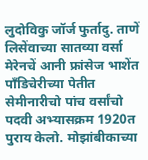लुदोविकु जॉर्ज फुर्तादु. ताणें लिसेंवाच्या सातव्या वर्सा मेरेनचें आनी फ्रांसेज भाशेंत पॉंडिचेरीच्या पेतीत सेमीनारीचो पांच वर्सांचो पदवी अभ्यासक्रम 1920त पुराय केलो. मोझांबीकाच्या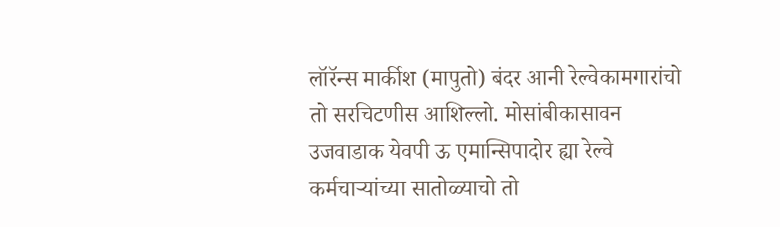लॉरॅन्स मार्कीश (मापुतो) बंदर आनी रेल्वेकामगारांचो तो सरचिटणीस आशिल्लो. मोसांबीकासावन उजवाडाक येवपी ऊ एमान्सिपादोर ह्या रेल्वे कर्मचाऱ्यांच्या सातोळ्याचो तो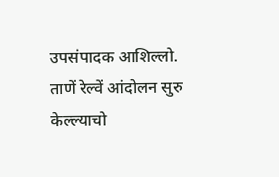उपसंपादक आशिल्लो. ताणें रेल्वें आंदोलन सुरु केल्ल्याचो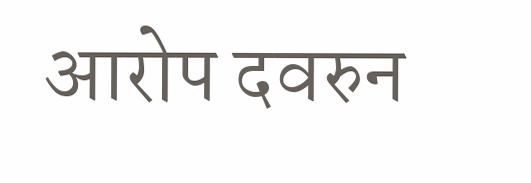आरोप दवरुन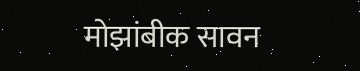मोझांबीक सावन